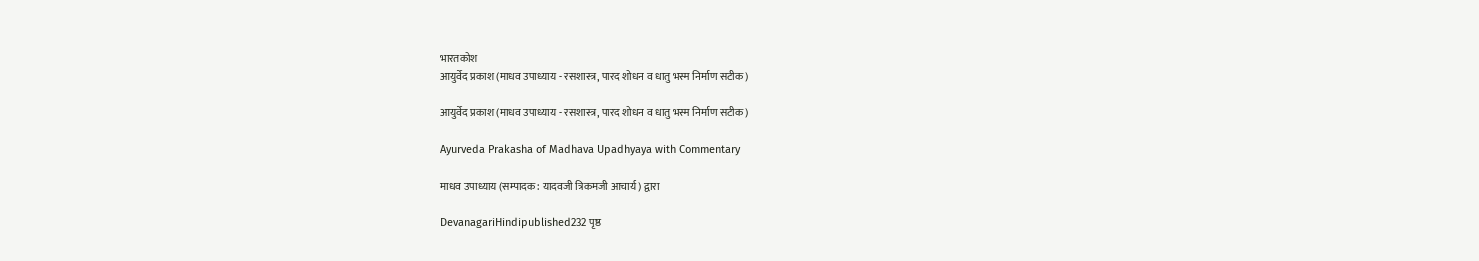भारतकोश
आयुर्वेद प्रकाश (माधव उपाध्याय - रसशास्त्र, पारद शोधन व धातु भस्म निर्माण सटीक)

आयुर्वेद प्रकाश (माधव उपाध्याय - रसशास्त्र, पारद शोधन व धातु भस्म निर्माण सटीक)

Ayurveda Prakasha of Madhava Upadhyaya with Commentary

माधव उपाध्याय (सम्पादक: यादवजी त्रिकमजी आचार्य) द्वारा

DevanagariHindipublished232 पृष्ठ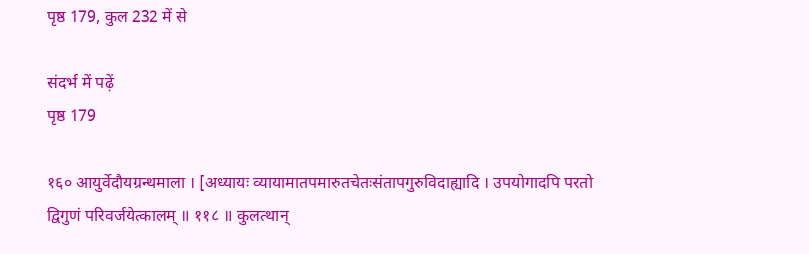पृष्ठ 179, कुल 232 में से

संदर्भ में पढ़ें
पृष्ठ 179

१६० आयुर्वेदौयग्रन्थमाला । [अध्यायः व्यायामातपमारुतचेतःसंतापगुरुविदाह्यादि । उपयोगादपि परतो द्विगुणं परिवर्जयेत्कालम् ॥ ११८ ॥ कुलत्थान्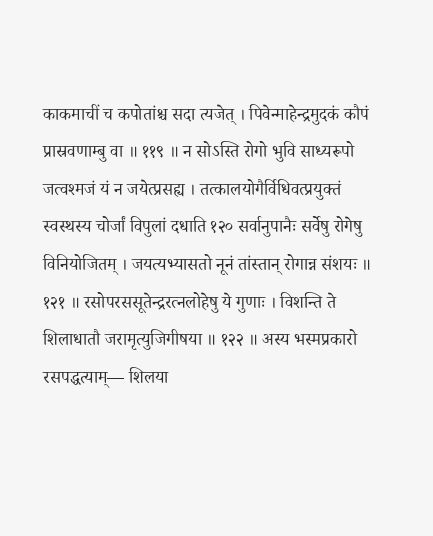काकमाचीं च कपोतांश्च सदा त्यजेत् । पिवेन्माहेन्द्रमुदकं कौपं प्रास्रवणाम्बु वा ॥ ११९ ॥ न सोऽस्ति रोगो भुवि साध्यरूपो जत्वश्मजं यं न जयेत्प्रसह्य । तत्कालयोगैर्विधिवत्प्रयुक्तं स्वस्थस्य चोर्जां विपुलां दधाति १२० सर्वानुपानैः सर्वेषु रोगेषु विनियोजितम् । जयत्यभ्यासतो नूनं तांस्तान् रोगान्न संशयः ॥ १२१ ॥ रसोपरससूतेन्द्ररत्नलोहेषु ये गुणाः । विशन्ति ते शिलाधातौ जरामृत्युजिगीषया ॥ १२२ ॥ अस्य भस्मप्रकारो रसपद्धत्याम्— शिलया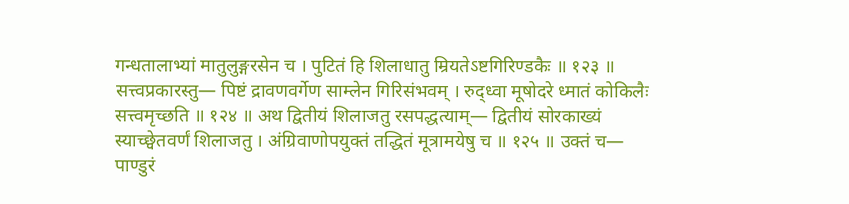गन्धतालाभ्यां मातुलुङ्गरसेन च । पुटितं हि शिलाधातु म्रियतेऽष्टगिरिण्डकैः ॥ १२३ ॥ सत्त्वप्रकारस्तु— पिष्टं द्रावणवर्गेण साम्लेन गिरिसंभवम् । रुद्ध्वा मूषोदरे ध्मातं कोकिलैः सत्त्वमृच्छति ॥ १२४ ॥ अथ द्वितीयं शिलाजतु रसपद्धत्याम्— द्वितीयं सोरकाख्यं स्याच्छ्वेतवर्णं शिलाजतु । अंग्रिवाणोपयुक्तं तद्धितं मूत्रामयेषु च ॥ १२५ ॥ उक्तं च— पाण्डुरं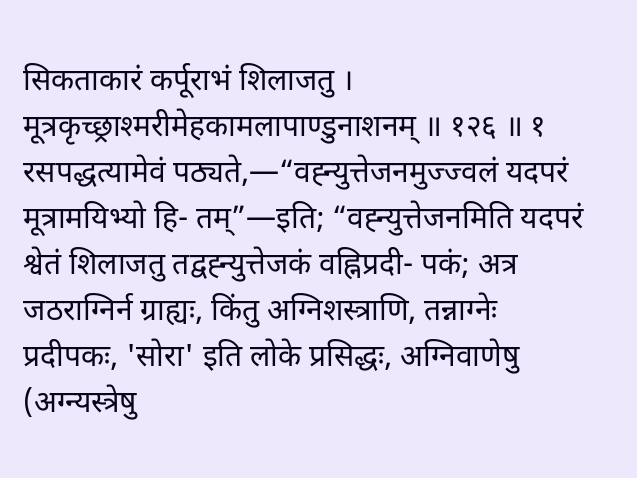सिकताकारं कर्पूराभं शिलाजतु । मूत्रकृच्छ्राश्मरीमेहकामलापाण्डुनाशनम् ॥ १२६ ॥ १ रसपद्धत्यामेवं पठ्यते,—“वह्न्युत्तेजनमुज्ज्वलं यदपरं मूत्रामयिभ्यो हि- तम्”—इति; “वह्न्युत्तेजनमिति यदपरं श्वेतं शिलाजतु तद्वह्न्युत्तेजकं वह्निप्रदी- पकं; अत्र जठराग्निर्न ग्राह्यः, किंतु अग्निशस्त्राणि, तन्नाग्नेः प्रदीपकः, 'सोरा' इति लोके प्रसिद्धः, अग्निवाणेषु (अग्न्यस्त्रेषु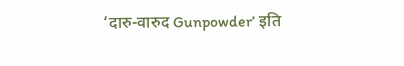‘दारु-वारुद Gunpowder’ इति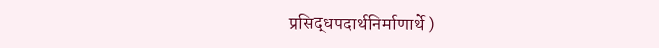प्रसिद्धपदार्थनिर्माणार्थे )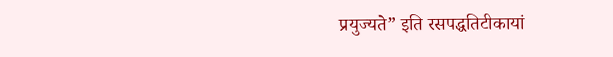प्रयुज्यते” इति रसपद्धतिटीकायां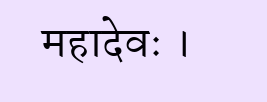महादेवः ।